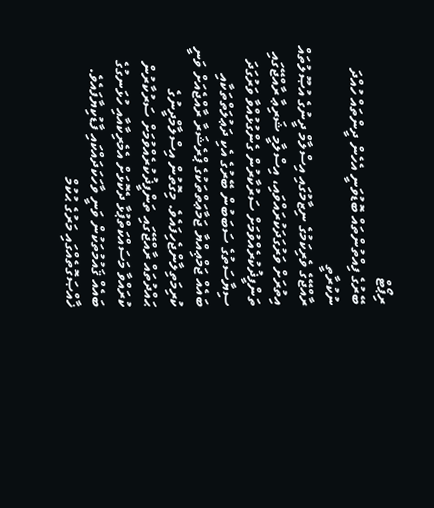ރިޕޯޓް
ބޭރުގެ ފިއްތުންތައް ބޮޑުވަނީ އެހެން ދީންތައް ހުއްދަ ނުކުރާތީ
ރާއްޖޭގެ ވެރިކަމުގެ ނިޒާމުގައި އިސްލާމް ދީނުގެ އުޞޫލުތައް އިތުރަށް ވަރުގަދަކުރައްވައި، އިސްލާމީ ޝަރިޢާ ރާއްޖޭގައި ތަންފީޛުކުރެއްވުމަށް ސަރުކާރުން ގެންގުޅުއްވާ ވަރުގަދަ ސިޔާސަތުގެ ސަބަބުން ބޭރުގެ އެކި ދަޢުލަތްތަކާއި ބައެއް ޖަމްޢިއްޔާ ޖަމާޢަތްތަކުގެ ޕްރެޝަރާ ރާއްޖެއަށް ވަނީ ކުރިމަތިލާންޖެހިފައެވެ. މިގޮތުން އިސްލާމްދީނުގެ ޙައްދުތައް ރާއްޖޭގައި ތަންފީޛުކުރެއްވުމަށް ސަރުކާރުން ކުރައްވާ މަސައްކަތްޕުޅާ ދެކޮޅަށް އެމެރިކާއާއި ހުޅަނގުގެ ބައެއް ޤައުމުތަކުން ވަނީ ވާހަކަދައްކައި ފާޑުކިޔާފައެވެ. ޚާއްޞަގޮތެއްގައި މަރުގެ ޙުކުމް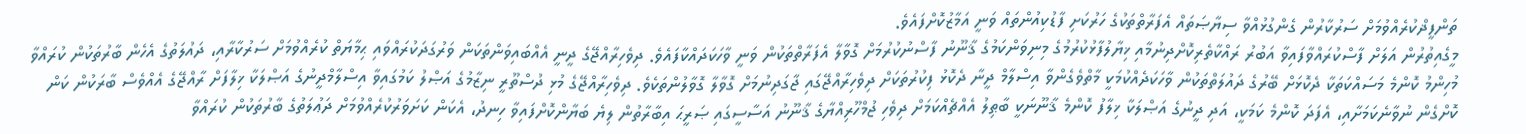ތަންފީޛްކުރެއްވުމަށް ސަރުކާރުން ގެންގުޅުއްވާ ސިޔާޞަތައް އެފަރާތްތަކުގެ ހަރުކަށި ފާޑުކިއުންތައް ވަނީ އަމާޒުކޮށްފައެވެ.
މީގެއިތުރުން އަލަށް ފާސްކުރައްވާފައިވާ އަބުރު ރައްކާތެރިކޮށްދިނުމާއި ޚިޔާލުފާޅުކުރުމުގެ މިނިވަންކަމުގެ ޤާނޫނު ފާސްނުކުރުމަށް ގޮވާލާ އެފަރާތްތަކުން ވަނީ ވާހަކަދައްކާފައެވެ. ދިވެހިރާއްޖޭގެ ދީނީ އެއްބައިވަންތަކަން ވަރުގަދަކުރައްވައި ޙިމާޔަތް ކުރެއްވުމަށް ސަރުކާރާއި، ދައުލަތުގެ އެހެން ބާރުތަކުން ކުރައްވާ މުހިންމު ކޮންމެ މަސައްކަތަކާ ދެކޮޅަށް ބޭރުގެ ދައުލަތްތަކުން ވާހަކަދެއްކުމަކީ މާތްވެގެންވާ އިސްލާމް ދީނާ ދެކޮޅު ފިކުރުތަކަށް ދިވެހިރާއްޖޭގައި ޖާގަދިނުމަށް ގޮވާލާ ގޮވާލުންތަކެވެ. ދިވެހިރާއްޖޭގެ މުޅި ދުސްތޫރީ ނިޒާމުގެ އަޞްލު ކަމުގައިވާ އިސްލާމްދީނުގެ އަޞްލަކާ ޚިލާފަށް ރާއްޖޭގެ އެއްވެސް ބާރަކުން ކަން ކޮށްގެން ނުވާނެކަމަށާއި، އެފަދަ ކޮންމެ ކަމަކީ، އަދި ދީނުގެ އަޞްލަކާ ޚިލާފު ކޮންމެ ޤާނޫނަކީ ބާޠިލު އެއްޗެއްކަމަށް ދިވެހި ޖުމްހޫރިއްޔާގެ ޤާނޫނު އަސާސީގައި ޞަރީޙަ އިބާރާތުން ލިޔެ ބަޔާންކޮށްފައިވާ ހިނދު، އެކަން ކަށަވަރުކުރެއްވުމަށް ދަޢުލަތުގެ ބާރުތަކުން ކުރައްވާ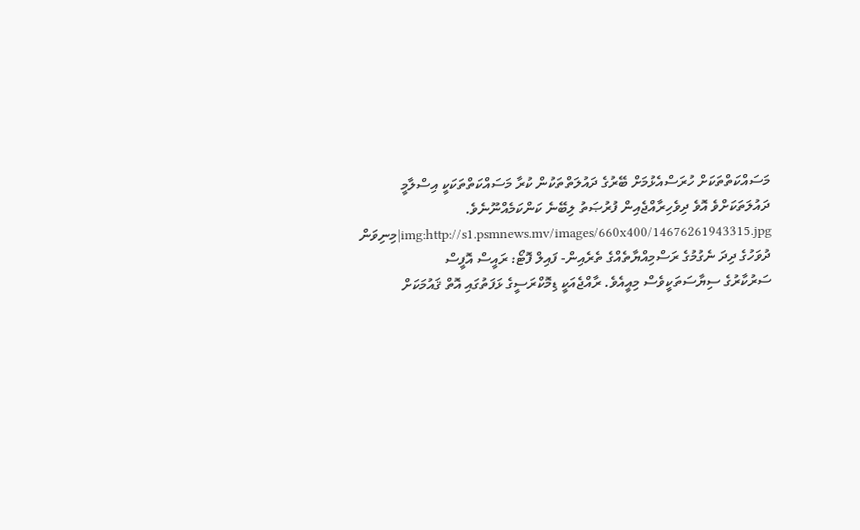މަސައްކަތްތަކަށް ހުރަސްއެޅުމަށް ބޭރުގެ ދައުލަތްތަކުން ކުރާ މަސައްކަތްތަކަކީ އިސްލާމީ ދައުލަތަކަށްވެ އޮވެ ދިވެހިރާއްޖެއިން ފުރުޞަތު ލިބޭނެ ކަންކަމެއްނޫނެވެ.
img:http://s1.psmnews.mv/images/660x400/14676261943315.jpg|މިނިވަން ދުވަހުގެ ދިދަ ނެގުމުގެ ރަސްމިއްޔާތެއްގެ ތެރެއިން- ފައިލް ފޮޓޯ: ރައީސް އޮފީސް
ސަރުކާރުގެ ސިޔާސަތަކީވެސް މިއީއެވެ. ރާއްޖެއަކީ ޑިމޮކްރަސީގެ ޅަފަތުގައި އޮތް ޤައުމަކަށް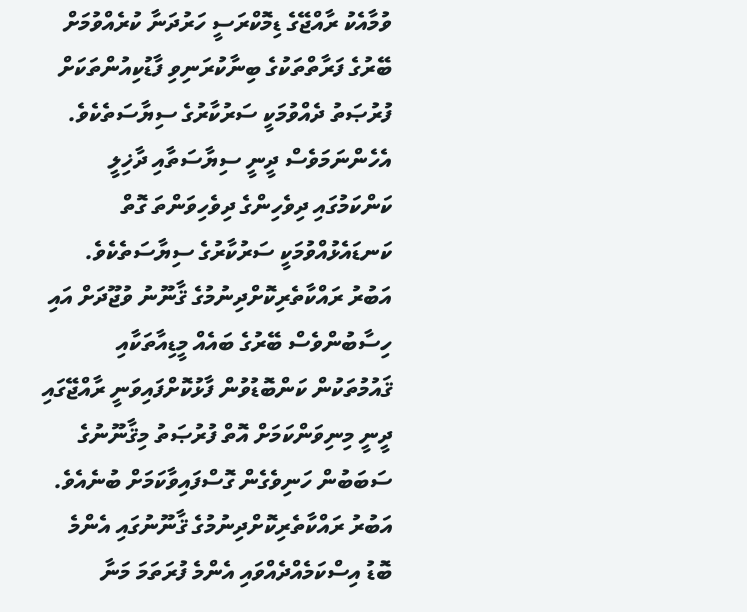ވުމާއެކު ރާއްޖޭގެ ޑިމޮކްރަސީ ހަރުދަނާ ކުރެއްވުމަށް ބޭރުގެ ފަރާތްތަކުގެ ބިނާކުރަނިވި ފާޑުކިއުންތަކަށް ފުރުޞަތު ދެއްވުމަކީ ސަރުކާރުގެ ސިޔާސަތެކެވެ. އެހެންނަމަވެސް ދީނީ ސިޔާސަތާއި ދާޚިލީ ކަންކަމުގައި ދިވެހިންގެ ދިވެހިވަންތަ ގޮތް ކަނޑައެޅުއްވުމަކީ ސަރުކާރުގެ ސިޔާސަތެކެވެ.
އަބުރު ރައްކާތެރިކޮށްދިނުމުގެ ޤާނޫނު ވުޖޫދަށް އައި ހިސާބުންވެސް ބޭރުގެ ބައެއް މީޑިއާތަކާއި ޤައުމުތަކުން ކަންބޮޑުވުން ފާޅުކޮށްފައިވަނީ ރާއްޖޭގައި ދީނީ މިނިވަންކަމަށް އޮތް ފުރުޞަތު މިޤާނޫނުގެ ސަބަބުން ހަނިވެގެން ގޮސްފައިވާކަމަށް ބުނެއެވެ. އަބުރު ރައްކާތެރިކޮށްދިނުމުގެ ޤާނޫނުގައި އެންމެ ބޮޑު އިސްކަމެއްދެއްވައި އެންމެ ފުރަތަމަ މަނާ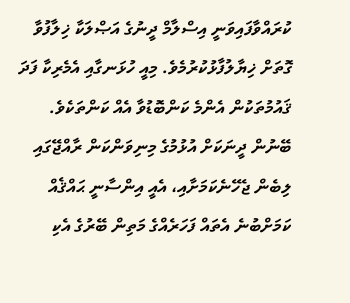ކުރައްވާފައިވަނީ އިސްލާމް ދީނުގެ އަޞްލަކާ ޚިލާފުވާ ގޮތަށް ޚިޔާލުފާޅުކުރުމެވެ. މިއީ ހުޅަނގާއި އެމެރިކާ ފަދަ ޤައުމުތަކުން އެންމެ ކަންބޮޑުވާ އެއް ކަންތަކެވެ. ބޭނުން ދީނަކަށް އުޅުމުގެ މިނިވަންކަން ރާއްޖޭގައި ލިބެން ޖެހޭނެކަމަށާއި، އެއީ އިންސާނީ ޙައްޤެއް ކަމަށްބުނެ އެތައް ފަހަރެއްގެ މަތިން ބޭރުގެ އެކި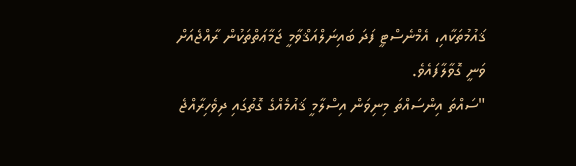ޤައުމުތަކާއި، އެމްނެސްޓީ ފަދަ ބައިނަލްއަޤްވާމީ ޖަމާޢަތްތަކުން ރާއްޖެއަށް ވަނީ ގޮވާލާފައެވެ.
"ސައްތަ އިންސައްތަ މިނިވަން އިސްލާމީ ޤައުމެއްގެ ގޮތުގައި ދިވެހިރާއްޖެ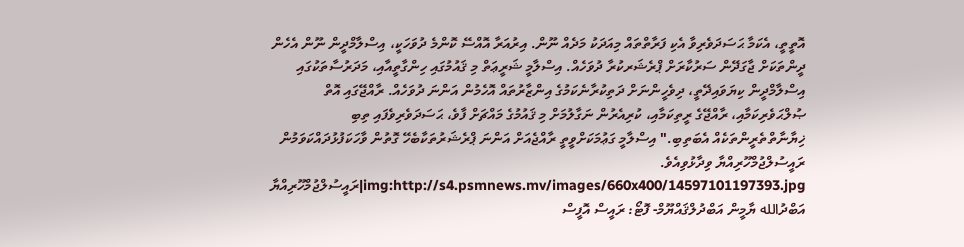އޮތީތީ، އެކަމާ ޙަސަދަވެރިވާ އެކި ފަރާތްތައް މިއަދަކު މަދެއް ނޫން. އިރުއަރާ އޮއްސޭ ކޮންމެ ދުވަހަކީ، އިސްލާމްދީން ނޫން އެހެން ދީންތަކަށް ޖާގަދޭން ސަރުކާރަށް ޕްރެޝަރކުރާ ދުވަހެއް. އިސްލާމީ ޝަރީޢަތް މި ޤައުމުގައި ހިންގާތީއާއި، މަދަރުސާތަކުގައި އިސްލާމްދީން ކިޔަވައިދޭތީ، ދިވެހީންނަށް ދަތިކުރާނެކަމުގެ އިންޒާރުތައް އޮހެމުން އަންނަ ދުވަހެއް. ރާއްޖޭގައި އޮތް ޞުލްޙަވެރިކަމާއި، ރާއްޖޭގެ ރީތިކަމާއި، ކުރިއެރުން ނަގާލުމަށް މި ޤައުމުގެ މައްޗަށް ފާވެ، ޙަސަދަވެރިވެފައި ތިބި ޚިޔާނާތްތެރީންތަކެއް އެބަތިބި." އިސްލާމީ ގަޢުމަކަށްވީތީ ރާއްޖެއަށް އަންނަ ޕްރެޝަރުތަކާބެހޭ ގޮތުން ވާހަކަފުޅުދައްކަވަމުން ރައީސުލްޖުމްހޫރިއްޔާ ވިދާޅުވިއެވެ.
img:http://s4.psmnews.mv/images/660x400/14597101197393.jpg|ރައީސުލްޖުމްހޫރިއްޔާ އަބްދުالله ޔާމީން އަބްދުލްޤައްޔޫމް- ފޮޓޯ: ރައީސް އޮފީސް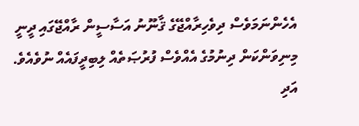އެހެންނަމަވެސް ދިވެހިރާއްޖޭގެ ޤާނޫނު އަސާސީން ރާއްޖޭގައި ދީނީ މިނިވަންކަން ދިނުމުގެ އެއްވެސް ފުރުޞަތެއް ލިބިދީފައެއް ނުވެއެވެ. އަދި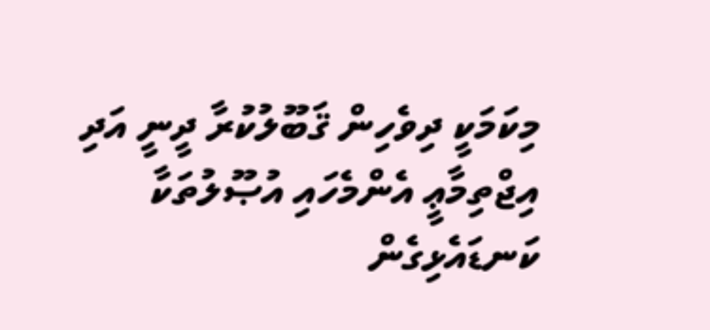މިކަމަކީ ދިވެހިން ޤަބޫލުކުރާ ދީނީ އަދި އިޖްތިމާޢީ އެންމެހައި އުޞޫލުތަކާ ކަނޑައެޅިގެން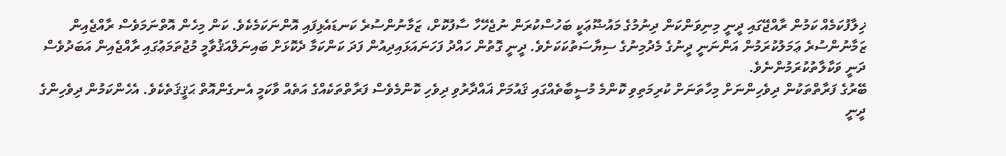ޚިލާފުކަމެއް ކަމުން ރާއްޖޭގައި ދީނީ މިނިވަންކަން ދިނުމުގެ މައުޟޫޢަކީ ބަހުސްކުރަން ނުޖެހޭހާ ސާފުކޮށް، ޒަމާނުންސުރެ ކަނޑައެޅިފައި އޮންނަކަމެކެވެ. ކަން މިހެން އޮތްނަމަވެސް ރާއްޖެއިން ޒަމާނުންސުރެ ޢަމަލުކުރަމުން އަންނަނީ ދީނުގެ މެދުމިނުގެ ސިޔާސަތުކަކަށެވެ. ދީނީ ގޮތުން ހައްދު ފަހަނައަޅައިދިއުން ފަދަ ކަންކަމާ ދެކޮޅަށް ބައިނަލްއަޤުވާމީ މުޖުތަމަޢުގައި ރާއްޖެއިން އަބަދުވެސް ދަނީ ވަކާލާތުކުރަމުންނެވެ.
ބޭރުގެ ފަރާތްތަކުން ދިވެހިންނަށް މިހާތަނަށް ކުރިމަތިވި ކޮންމެ މުސީބާތެއްގައި ޤައުމަށް ޣައްދާރުވި ދިވެހި ކޮންމެވެސް ފަރާތްތަކެއްގެ އަތެއް ވާކަމީ އެނގެންއޮތް ޙަޤީޤަތެކެވެ. އެހެންކަމުން ދިވެހިންގެ ދީނީ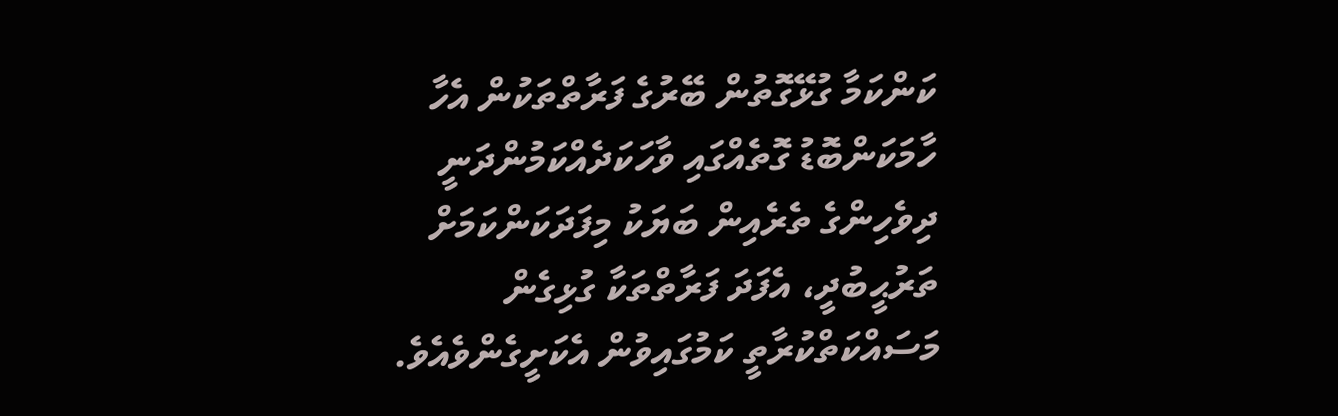ކަންކަމާ ގުޅޭގޮތުން ބޭރުގެ ފަރާތްތަކުން އެހާ ހާމަކަންބޮޑު ގޮތެއްގައި ވާހަކަދެއްކަމުންދަނީ ދިވެހިންގެ ތެރެއިން ބަޔަކު މިފަދަކަންކަމަށް ތަރުޙީބުދީ، އެފަދަ ފަރާތްތަކާ ގުޅިގެން މަސައްކަތްކުރާތީ ކަމުގައިވުން އެކަށީގެންވެއެވެ.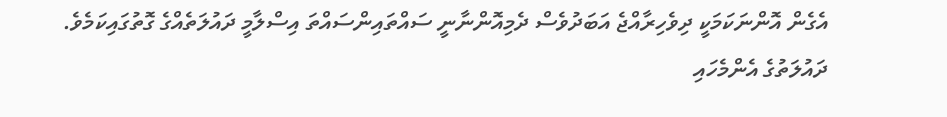އެގެން އޮންނަކަމަކީ ދިވެހިރާއްޖެ އަބަދުވެސް ދެމިއޮންނާނީ ސައްތައިންސައްތަ އިސްލާމީ ދައުލަތެއްގެ ގޮތުގައިކަމެވެ. ދައުލަތުގެ އެންމެހައި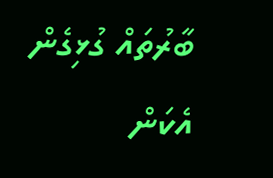ބާރުތައް ގުޅިގެން އެކަން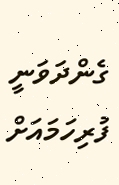ގެންދަވަނީ ފުރިހަމައަށް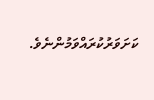ކަށަވަރުކުރައްވަމުންނެވެ.